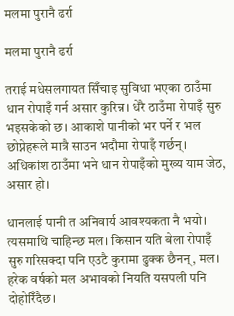मलमा पुरानै ढर्रा

मलमा पुरानै ढर्रा

तराई मधेसलगायत सिँचाइ सुविधा भएका ठाउँमा धान रोपाइँ गर्न असार कुरिन्न। धेरै ठाउँमा रोपाइँ सुरु भइसकेको छ। आकाशे पानीको भर पर्ने र भल छोप्नेहरूले मात्रै साउन भदौमा रोपाइँ गर्छन्। अधिकांश ठाउँमा भने धान रोपाइँको मुख्य याम जेठ, असार हो।

धानलाई पानी त अनिवार्य आवश्यकता नै भयो। त्यसमाथि चाहिन्छ मल। किसान यति बेला रोपाइँ सुरु गरिसक्दा पनि एउटै कुरामा ढुक्क छैनन्, मल। हरेक वर्षको मल अभावको नियति यसपली पनि दोहोरिँदैछ।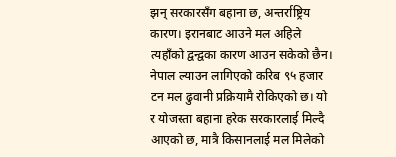झन् सरकारसँग बहाना छ, अन्तर्राष्ट्रिय कारण। इरानबाट आउने मल अहिले त्यहाँको द्वन्द्वका कारण आउन सकेको छैन। नेपाल ल्याउन लागिएको करिब ९५ हजार टन मल ढुवानी प्रक्रियामै रोकिएको छ। यो र योजस्ता बहाना हरेक सरकारलाई मिल्दै आएको छ, मात्रै किसानलाई मल मिलेको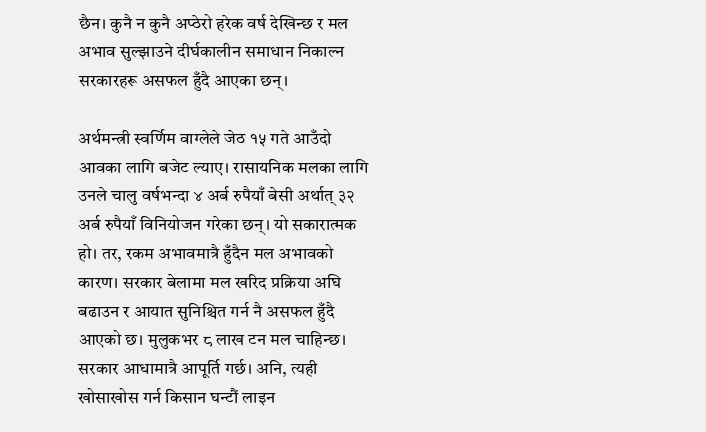छैन। कुनै न कुनै अप्ठेरो हरेक वर्ष देखिन्छ र मल अभाव सुल्झाउने दीर्घकालीन समाधान निकाल्न सरकारहरू असफल हुँदै आएका छन्।

अर्थमन्त्री स्वर्णिम वाग्लेले जेठ १५ गते आउँदो आवका लागि बजेट ल्याए। रासायनिक मलका लागि उनले चालु वर्षभन्दा ४ अर्ब रुपैयाँ बेसी अर्थात् ३२ अर्ब रुपैयाँ विनियोजन गरेका छन्। यो सकारात्मक हो। तर, रकम अभावमात्रै हुँदैन मल अभावको कारण। सरकार बेलामा मल खरिद प्रक्रिया अघि बढाउन र आयात सुनिश्चित गर्न नै असफल हुँदै आएको छ। मुलुकभर ८ लाख टन मल चाहिन्छ। सरकार आधामात्रै आपूर्ति गर्छ। अनि, त्यही खोसाखोस गर्न किसान घन्टौं लाइन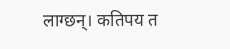लाग्छन्। कतिपय त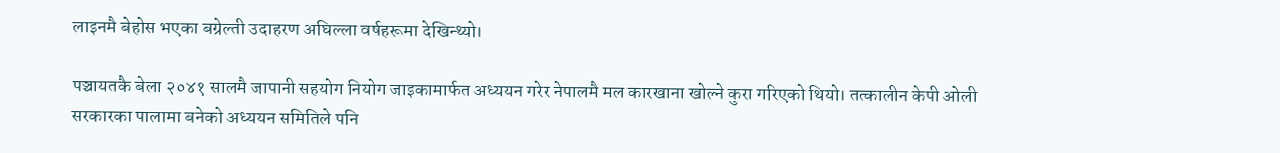लाइनमै बेहोस भएका बग्रेल्ती उदाहरण अघिल्ला वर्षहरूमा देखिन्थ्यो।

पञ्चायतकै बेला २०४१ सालमै जापानी सहयोग नियोग जाइकामार्फत अध्ययन गरेर नेपालमै मल कारखाना खोल्ने कुरा गरिएको थियो। तत्कालीन केपी ओली सरकारका पालामा बनेको अध्ययन समितिले पनि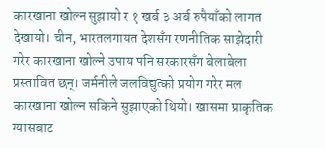कारखाना खोल्न सुझायो र १ खर्ब ३ अर्ब रुपैयाँको लागत देखायो। चीन, भारतलगायत देशसँग रणनीतिक साझेदारी गरेर कारखाना खोल्ने उपाय पनि सरकारसँग बेलाबेला प्रस्तावित छन्। जर्मनीले जलविद्युत्को प्रयोग गरेर मल कारखाना खोल्न सकिने सुझाएको थियो। खासमा प्राकृतिक ग्यासबाट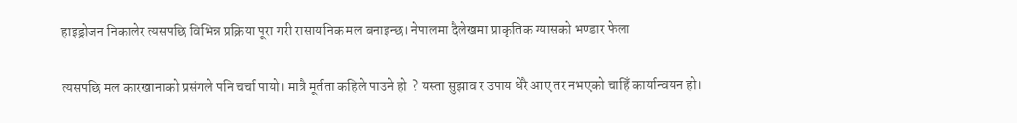हाइड्रोजन निकालेर त्यसपछि विभिन्न प्रक्रिया पूरा गरी रासायनिक मल बनाइन्छ। नेपालमा दैलेखमा प्राकृतिक ग्यासको भण्डार फेला

त्यसपछि मल कारखानाको प्रसंगले पनि चर्चा पायो। मात्रै मूर्तता कहिले पाउने हो  ? यस्ता सुझाव र उपाय धेरै आए तर नभएको चाहिँ कार्यान्वयन हो।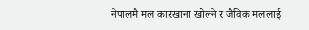नेपालमै मल कारखाना खोल्ने र जैविक मललाई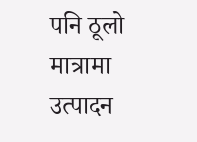पनि ठूलो मात्रामा उत्पादन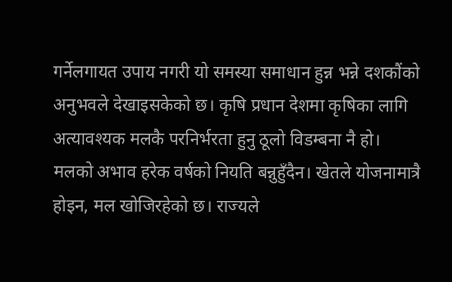गर्नेलगायत उपाय नगरी यो समस्या समाधान हुन्न भन्ने दशकौंको अनुभवले देखाइसकेको छ। कृषि प्रधान देशमा कृषिका लागि अत्यावश्यक मलकै परनिर्भरता हुनु ठूलो विडम्बना नै हो। मलको अभाव हरेक वर्षको नियति बन्नुहुँदैन। खेतले योजनामात्रै होइन, मल खोजिरहेको छ। राज्यले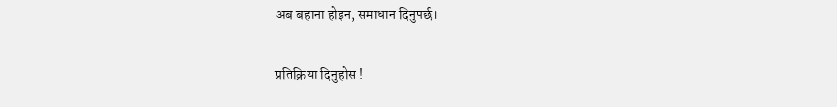अब बहाना होइन, समाधान दिनुपर्छ।


प्रतिक्रिया दिनुहोस !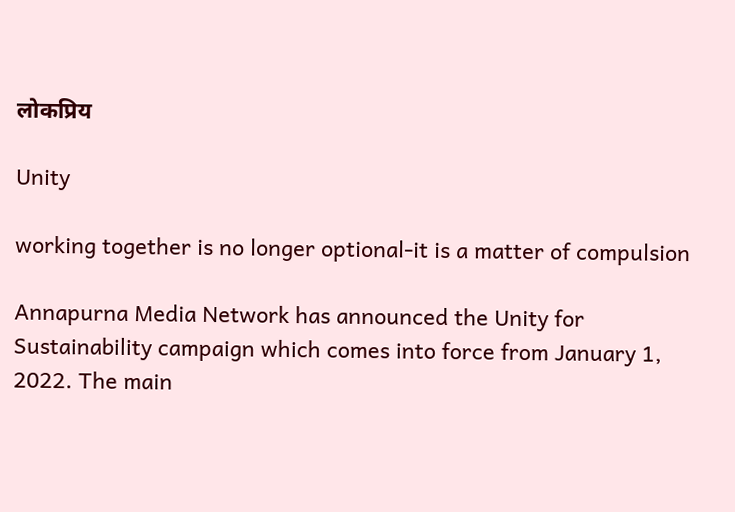लोकप्रिय

Unity

working together is no longer optional-it is a matter of compulsion

Annapurna Media Network has announced the Unity for Sustainability campaign which comes into force from January 1, 2022. The main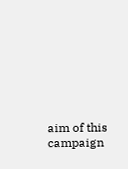aim of this campaign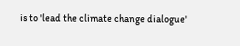is to 'lead the climate change dialogue'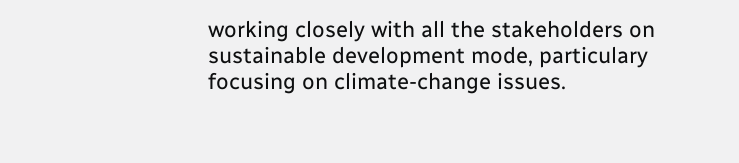working closely with all the stakeholders on sustainable development mode, particulary focusing on climate-change issues.